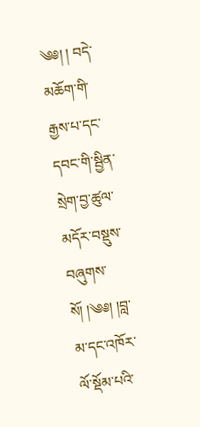༄༅། ། བདེ་མཆོག་གི་རྒྱས་པ་དང་དབང་གི་སྦྱིན་སྲེག་བྱ་ཚུལ་མདོར་བསྡུས་བཞུགས་སོ། །༄༅། །བླ་མ་དང་འཁོར་ལོ་སྡོམ་པའི་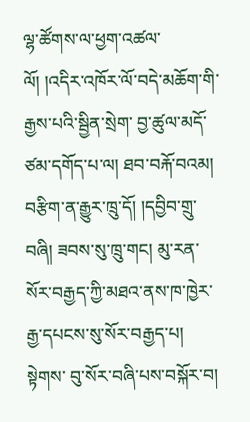ལྷ་ཚོགས་ལ་ཕྱག་འཚལ་ལོ། །འདིར་འཁོར་ལོ་བདེ་མཆོག་གི་རྒྱས་པའི་སྦྱིན་སྲེག་ བྱ་ཚུལ་མདོ་ཙམ་དགོད་པ་ལ། ཐབ་བརྐོ་བའམ། བརྩིག་ན་རྒྱུར་ཁྲུ་དོ། །དབྱིབ་གྲུ་བཞི། ཟབས་སུ་ཁྲུ་གང། མུ་རན་སོར་བརྒྱད་ཀྱི་མཐའ་ནས་ཁ་ཁྱེར་རྒྱ་དཔངས་སུ་སོར་བརྒྱད་པ། སྟེགས་ བུ་སོར་བཞི་པས་བསྐོར་བ།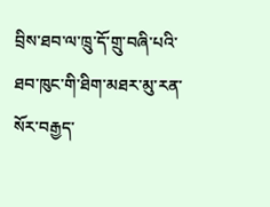བྲིས་ཐབ་ལ་ཁྲུ་དོ་གྲུ་བཞི་པའི་ཐབ་ཁུང་གི་ཐིག་མཐར་མུ་རན་སོར་བརྒྱད་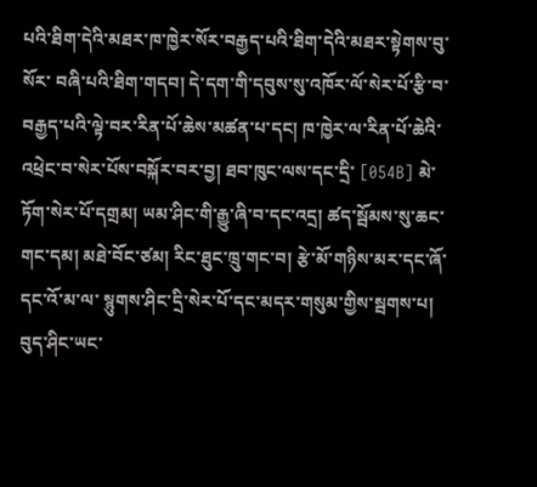པའི་ཐིག་དེའི་མཐར་ཁ་ཁྱེར་སོར་བརྒྱད་པའི་ཐིག་དེའི་མཐར་སྟེགས་བུ་སོར་ བཞི་པའི་ཐིག་གདབ། དེ་དག་གི་དབུས་སུ་འཁོར་ལོ་སེར་པོ་རྩི་བ་བརྒྱད་པའི་ལྟེ་བར་རིན་པོ་ཆེས་མཚན་པ་དང། ཁ་ཁྱེར་ལ་རིན་པོ་ཆེའི་འཕྲེང་བ་སེར་པོས་བསྐོར་བར་བྱ། ཐབ་ཁུང་ལས་དང་དྲི་ [054B] མེ་ཏོག་སེར་པོ་དགྲམ། ཡམ་ཤིང་གི་རྒྱུ་ཞི་བ་དང་འདྲ། ཚད་སྦོམས་སུ་ཆང་གང་དམ། མཐེ་བོང་ཙམ། རིང་ཐུང་ཁྲུ་གང་བ། རྩེ་མོ་གཉིས་མར་དང་ཞོ་དང་འོ་མ་ལ་ སྙུགས་ཤིང་དྲི་སེར་པོ་དང་མདར་གསུམ་གྱིས་སྦགས་པ། བུད་ཤིང་ཡང་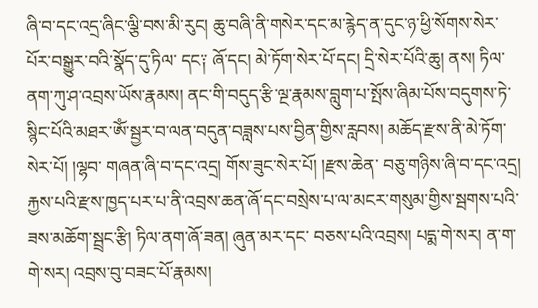ཞི་བ་དང་འདྲ་ཞིང་ལྕི་བས་མི་རུང། ཆུ་བཞི་ནི་གསེར་དང་མ་རྙེད་ན་དུང་ཉ་ཕྱི་སོགས་སེར་པོར་བསྒྱུར་བའི་སྣོད་དུ་ཏིལ་ དང༑ ཞོ་དང། མེ་ཏོག་སེར་པོ་དང། དྲི་སེར་པོའི་ཆུ། ནས། ཏིལ་ནག་ཀུ་ཤ་འབྲས་ཡོས་རྣམས། ནང་གི་བདུད་རྩི་ལྔ་རྣམས་བླུག་པ་སྤོས་ཞིམ་པོས་བདུགས་ཏེ་ སྙིང་པོའི་མཐར་ཨོཾ་སྦྱར་བ་ལན་བདུན་བཟླས་པས་བྱིན་གྱིས་རླབས། མཆོད་རྫས་ནི་མེ་ཏོག་སེར་པོ། །ལྷབ་ གཞན་ཞི་བ་དང་འདྲ། གོས་ཟུང་སེར་པོ། །རྫས་ཆེན་ བཅུ་གཉིས་ཞི་བ་དང་འདྲ། རྐྱས་པའི་རྫས་ཁྱད་པར་པ་ནི་འབྲས་ཆན་ཞོ་དང་བསྲེས་པ་ལ་མངར་གསུམ་གྱིས་སྦགས་པའི་ཟས་མཆོག་སྦྲང་རྩི། ཏིལ་ནག་ཞོ་ཟན། ཞུན་མར་དང་ བཅས་པའི་འབྲས། པདྨ་གེ་སར། ན་ག་གེ་སར། འབྲས་བུ་བཟང་པོ་རྣམས།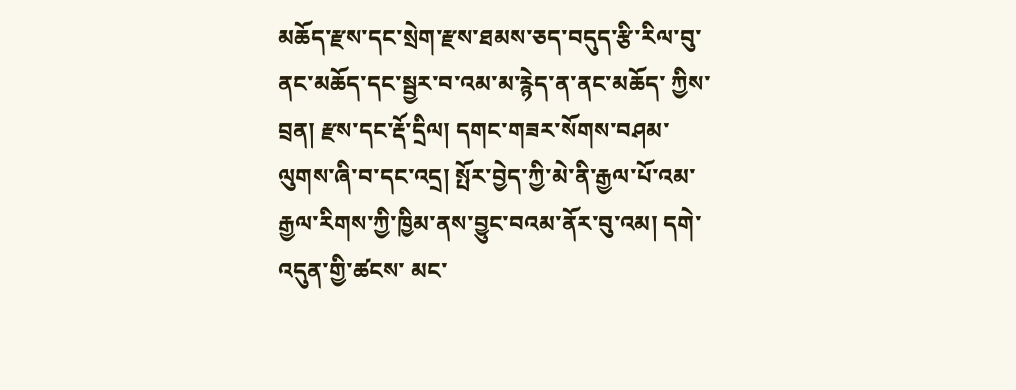མཆོད་རྫས་དང་སྲེག་རྫས་ཐམས་ཅད་བདུད་རྩི་རིལ་བུ་ནང་མཆོད་དང་སྦྱར་བ་འམ་མ་རྙེད་ན་ནང་མཆོད་ ཀྱིས་བྲན། རྫས་དང་རྡོ་དྲིལ། དགང་གཟར་སོགས་བཤམ་ལུགས་ཞི་བ་དང་འདྲ། སྤོར་བྱེད་ཀྱི་མེ་ནི་རྒྱལ་པོ་འམ་རྒྱལ་རིགས་ཀྱི་ཁྱིམ་ནས་བྱུང་བའམ་ནོར་བུ་འམ། དགེ་འདུན་གྱི་ཚངས་ མང་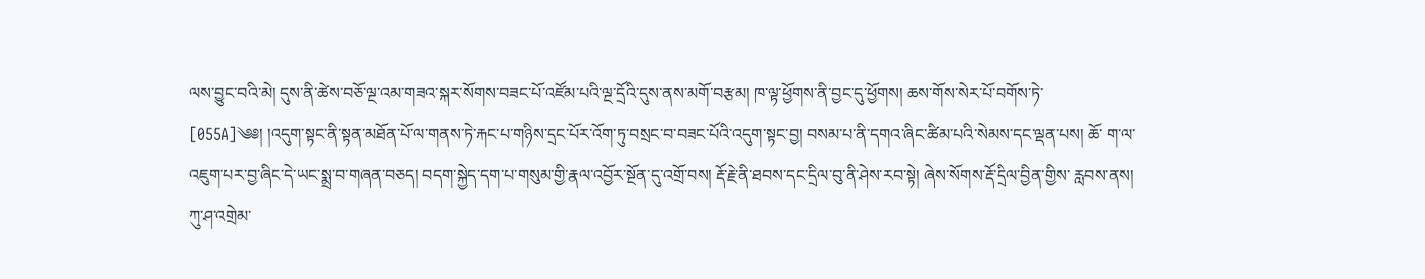ལས་བྱུང་བའི་མེ། དུས་ནི་ཚེས་བཅོ་ལྔ་འམ་གཟའ་སྐར་སོགས་བཟང་པོ་འཛོམ་པའི་ལྔ་དྲོའི་དུས་ནས་མགོ་བརྩམ། ཁ་ལྟ་ཕྱོགས་ནི་བྱང་དུ་ཕྱོགས། ཆས་གོས་སེར་པོ་བགོས་ཏེ་ [055A]༄༅། །འདུག་སྟང་ནི་སྟན་མཐོན་པོ་ལ་གནས་ཏེ་རྐང་པ་གཉིས་དྲང་པོར་འོག་ཏུ་བསྲང་བ་བཟང་པོའི་འདུག་སྟང་བྱ། བསམ་པ་ནི་དགའ་ཞིང་ཚིམ་པའི་སེམས་དང་ལྡན་པས། ཆོ་ ག་ལ་འཇུག་པར་བྱ་ཞིང་དེ་ཡང་སྨྲ་བ་གཞན་བཅད། བདག་སྐྱེད་དག་པ་གསུམ་གྱི་རྣལ་འབྱོར་སྔོན་དུ་འགྲོ་བས། རྡོ་རྗེ་ནི་ཐབས་དང་དྲིལ་བུ་ནི་ཤེས་རབ་སྟེ། ཞེས་སོགས་རྡོ་དྲིལ་བྱིན་གྱིས་ རླབས་ནས། ཀུ་ཤ་འགྲེམ་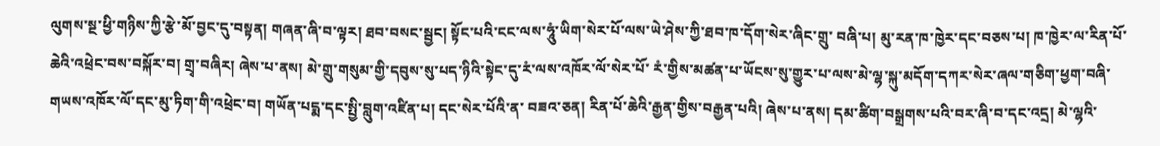ལུགས་སྔ་ཕྱི་གཉིས་ཀྱི་རྩེ་མོ་བྱང་དུ་བསྟན། གཞན་ཞི་བ་ལྟར། ཐབ་བསང་སྦྱང། སྟོང་པའི་ངང་ལས་ཧཱུཾ་ཡིག་སེར་པོ་ལས་ཡེ་ཤེས་ཀྱི་ཐབ་ཁ་དོག་སེར་ཞིང་གྲུ་ བཞི་པ། མུ་རན་ཁ་ཁྱེར་དང་བཅས་པ། ཁ་ཁྱེར་ལ་རིན་པོ་ཆེའི་འཕྲེང་བས་བསྐོར་བ། གྲྭ་བཞིར། ཞེས་པ་ནས། མེ་གྲུ་གསུམ་གྱི་དབུས་སུ་པད་ཉིའི་སྟེང་དུ་རཾ་ལས་འཁོར་ལོ་སེར་པོ་ རཾ་གྱིས་མཚན་པ་ཡོངས་སུ་གྱུར་པ་ལས་མེ་ལྷ་སྐུ་མདོག་དཀར་སེར་ཞལ་གཅིག་ཕྱག་བཞི་གཡས་འཁོར་ལོ་དང་མུ་ཏིག་གི་འཕྲེང་བ། གཡོན་པདྨ་དང་སྤྱི་བླུག་འཛིན་པ། དང་སེར་པོའི་ན་ བཟའ་ཅན། རིན་པོ་ཆེའི་རྒྱན་གྱིས་བརྒྱན་པའི། ཞེས་པ་ནས། དམ་ཚིག་བསྒྲགས་པའི་བར་ཞི་བ་དང་འདྲ། མེ་ལྷའི་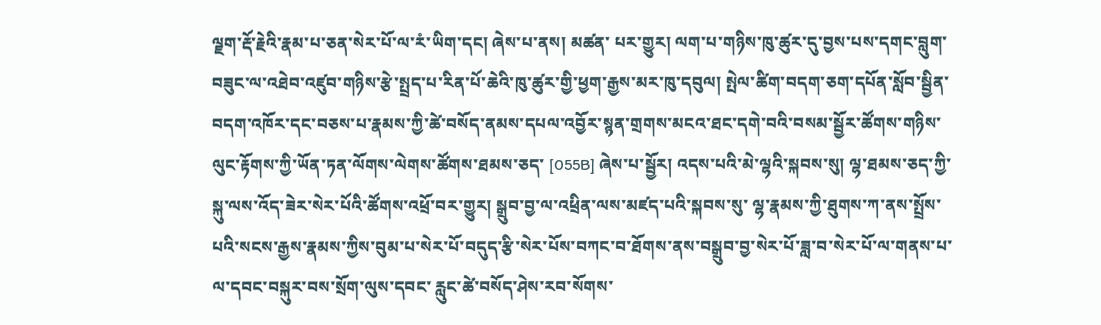ལྗག་རྡོ་རྗེའི་རྣམ་པ་ཅན་སེར་པོ་ལ་རཾ་ཡིག་དང། ཞེས་པ་ནས། མཚན་ པར་གྱུར། ལག་པ་གཉིས་ཁུ་ཚུར་དུ་བྱས་པས་དགང་བླུག་བཟུང་ལ་འཐེབ་འཛུབ་གཉིས་རྩེ་སྤྲད་པ་རིན་པོ་ཆེའི་ཁུ་ཚུར་གྱི་ཕྱག་རྒྱས་མར་ཁུ་དབུལ། སྤེལ་ཚིག་བདག་ཅག་དཔོན་སློབ་སྦྱིན་ བདག་འཁོར་དང་བཅས་པ་རྣམས་ཀྱི་ཚེ་བསོད་ནམས་དཔལ་འབྱོར་སྙན་གྲགས་མངའ་ཐང་དགེ་བའི་བསམ་སྦྱོར་ཚོགས་གཉིས་ལུང་རྟོགས་ཀྱི་ཡོན་ཏན་ལོགས་ལེགས་ཚོགས་ཐམས་ཅད་ [055B] ཞེས་པ་སྦྱོར། འདས་པའི་མེ་ལྷའི་སྐབས་སུ། ལྷ་ཐམས་ཅད་ཀྱི་སྐུ་ལས་འོད་ཟེར་སེར་པོའི་ཚོགས་འཕྲོ་བར་གྱུར། སྒྲུབ་བྱ་ལ་འཕྲིན་ལས་མཛད་པའི་སྐབས་སུ་ ལྷ་རྣམས་ཀྱི་ཐུགས་ཀ་ནས་སྤྲོས་པའི་སངས་རྒྱས་རྣམས་ཀྱིས་བུམ་པ་སེར་པོ་བདུད་རྩི་སེར་པོས་བཀང་བ་ཐོགས་ནས་བསྒྲུབ་བྱ་སེར་པོ་ཟླ་བ་སེར་པོ་ལ་གནས་པ་ལ་དབང་བསྐུར་བས་སྲོག་ལུས་དབང་ རླུང་ཚེ་བསོད་ཤེས་རབ་སོགས་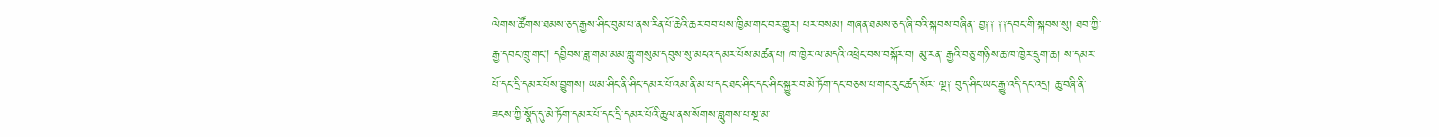ལེགས་ཚོགས་ཐམས་ཅད་རྒྱས་ཤིང་བུམ་པ་ནས་རིན་པོ་ཆེའི་ཆར་བབ་པས་ཁྱིམ་གང་བར་གྱུར། པར་བསམ། གཞན་ཐམས་ཅད་ཞི་བའི་སྐབས་བཞིན་ བྱ༑༑ ༑༑དབང་གི་སྐབས་སུ། ཐབ་ཀྱི་རྒྱ་དབང་ཁྲུ་གང། དབྱིབས་ཟླ་གམ་མམ་གླུ་གསུམ་དབུས་སུ་མངའ་དམར་པོས་མཚན་པ། ཁ་ཁྱེར་ལ་མདའི་འཕྲེང་བས་བསྐོར་བ། མུ་རན་ རྒྱའི་བཅུ་གཉིས་ཆ་ཁ་ཁྱེར་དྲུག་ཆ། ས་དམར་པོ་དང་དྲི་དམར་པོས་བྱུགས། ཡམ་ཤིང་ནི་ཤིང་དམར་པོ་འམ་ནི་མ་པ་དང་ཐང་ཤིང་དང་ཤིང་སྐྱུར་བ་མེ་ཏོག་དང་བཅས་པ་གང་རུང་ཚད་སོར་ ལྔ༑ བུད་ཤིང་ཡང་རྒྱུ་འདི་དང་འདྲ། ཆུ་བཞི་ནི་ཟངས་ཀྱི་སྣོད་དུ་མེ་ཏོག་དམར་པོ་དང་དྲི་དམར་པོའི་ཆུལ་ནས་སོགས་བླུགས་པ་སྔ་མ་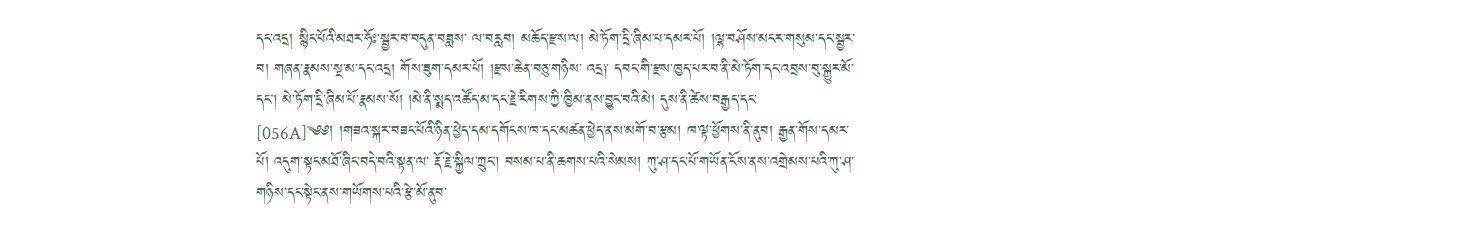དང་འདྲ། སྙིང་པོའི་མཐར་ཧོཿ་སྦྱར་བ་བདུན་བཟླས་ ལ་བརླབ། མཆོད་རྫས་ལ། མེ་ཏོག་དྲི་ཞིམ་པ་དམར་པོ། །ལྷ་བཤོས་མངར་གསུམ་དང་སྦྱར་བ། གཞན་རྣམས་སྔ་མ་དང་འདྲ། གོས་ཟུག་དམར་པོ། །རྫས་ཆེན་བཅུ་གཉིས་ འདྲ༑ དབང་གི་རྫས་ཁྱད་པར་བ་ནི་མེ་ཏོག་དང་འབྲས་བུ་སྐྱུར་མོ་དང། མེ་ཏོག་དྲི་ཞིམ་པོ་རྣམས་སོ། །མེ་ནི་སྨད་འཚོད་མ་དང་རྗེ་རིགས་ཀྱི་ཁྱིམ་ནས་བྱུང་བའི་མེ། དུས་ནི་ཚེས་བརྒྱད་དང་ [056A]༄༅། །གཟའ་སྐར་བཟང་པོའི་ཉིན་ཕྱེད་དམ་དགོངས་ཁ་དང་མཚན་ཕྱེད་ནས་མགོ་བ་རྩམ། ཁ་ལྟ་ཕྱོགས་ནི་ནུབ། རྒྱན་གོས་དམར་པོ། འདུག་སྟང་མཐོ་ཞིང་བདེ་བའི་སྟན་ལ་ རྡོ་རྗེ་སྐྱིལ་ཀྲུང། བསམ་པ་ནི་ཆགས་པའི་སེམས། ཀུ་ཤ་དང་པོ་གཡོན་ངོས་ནས་འགྲེམས་པའི་ཀུ་ཤ་གཉིས་དང་སྟེང་ནས་གཡོགས་པའི་རྩེ་མོ་ནུབ་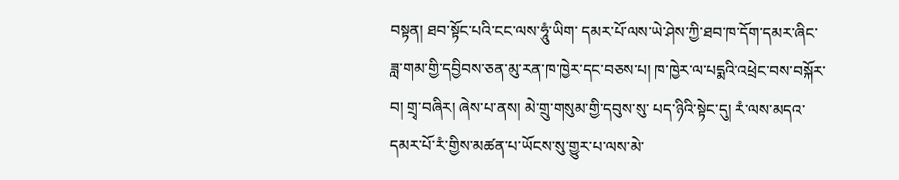བསྟན། ཐབ་སྟོང་པའི་ངང་ལས་ཧཱུཾ་ཡིག་ དམར་པོ་ལས་ཡེ་ཤེས་ཀྱི་ཐབ་ཁ་དོག་དམར་ཞིང་ཟླ་གམ་གྱི་དབྱིབས་ཅན་མུ་རན་ཁ་ཁྱེར་དང་བཅས་པ། ཁ་ཁྱེར་ལ་པདྨའི་འཕྲེང་བས་བསྐོར་བ། གྲྭ་བཞིར། ཞེས་པ་ནས། མེ་གྲུ་གསུམ་གྱི་དབུས་སུ་ པད་ཉིའི་སྟེང་དུ། རཾ་ལས་མདའ་དམར་པོ་རཾ་གྱིས་མཚན་པ་ཡོངས་སུ་གྱུར་པ་ལས་མེ་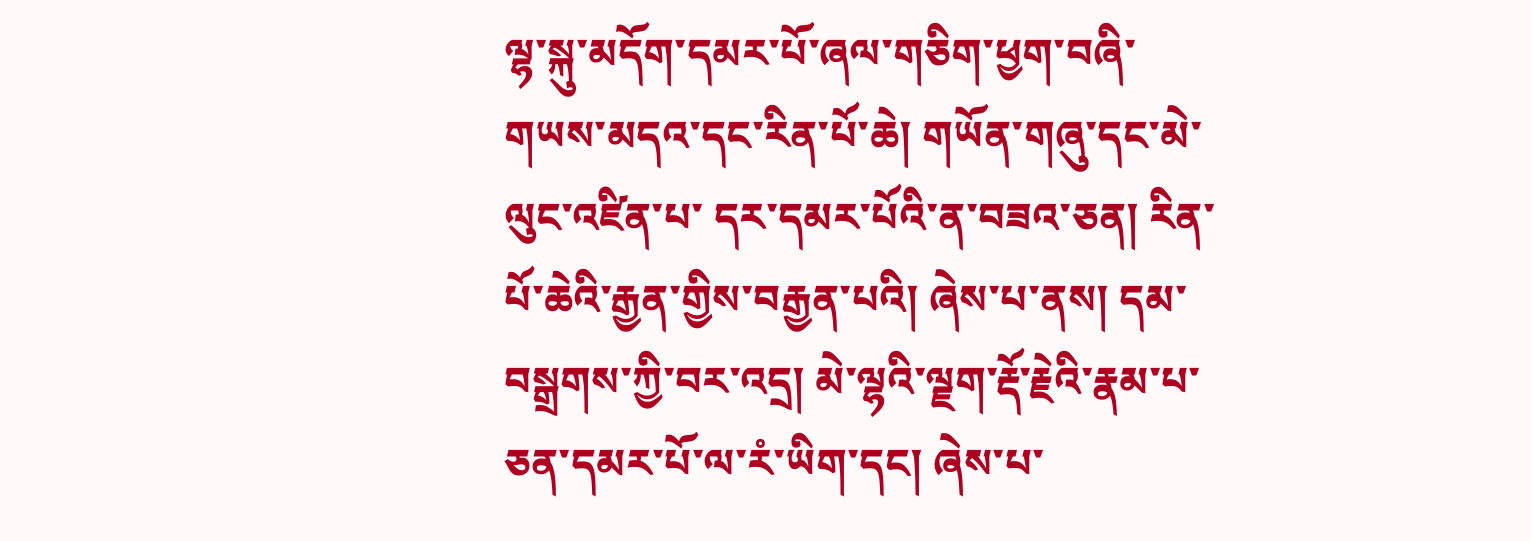ལྷ་སྐུ་མདོག་དམར་པོ་ཞལ་གཅིག་ཕྱག་བཞི་གཡས་མདའ་དང་རིན་པོ་ཆེ། གཡོན་གཞུ་དང་མེ་ལུང་འཛིན་པ་ དར་དམར་པོའི་ན་བཟའ་ཅན། རིན་པོ་ཆེའི་རྒྱན་གྱིས་བརྒྱན་པའི། ཞེས་པ་ནས། དམ་བསྒྲགས་ཀྱི་བར་འདྲ། མེ་ལྷའི་ལྗག་རྡོ་རྗེའི་རྣམ་པ་ཅན་དམར་པོ་ལ་རཾ་ཡིག་དང། ཞེས་པ་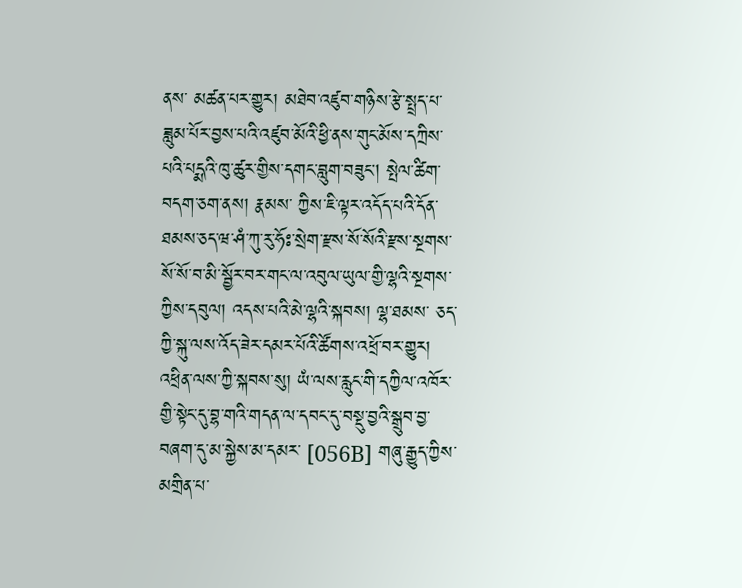ནས་ མཚན་པར་གྱུར། མཐེབ་འཛུབ་གཉིས་རྩེ་སྤྲད་པ་ཟླུམ་པོར་བྱས་པའི་འཛུབ་མོའི་ཕྱི་ནས་གུང་མོས་དཀྲིས་པའི་པདྨའི་ཁུ་ཚུར་གྱིས་དགང་བླུག་བཟུང། སྤེལ་ཚིག་བདག་ཅག་ནས། རྣམས་ ཀྱིས་ཇི་ལྟར་འདོད་པའི་དོན་ཐམས་ཅད་ཝ་ཤཾ་ཀུ་རུ་ཧོཿ་སྲེག་རྫས་སོ་སོའི་རྫས་སྔགས་སོ་སོ་བ་མི་སྦྱོར་བར་གང་ལ་འབུལ་ཡུལ་གྱི་ལྷའི་སྔགས་ཀྱིས་དབུལ། འདས་པའི་མེ་ལྷའི་སྐབས། ལྷ་ཐམས་ ཅད་ཀྱི་སྐུ་ལས་འོད་ཟེར་དམར་པོའི་ཚོགས་འཕྲོ་བར་གྱུར། འཕྲིན་ལས་ཀྱི་སྐབས་སུ། ཡཾ་ལས་རླུང་གི་དཀྱིལ་འཁོར་གྱི་སྟེང་དུ་བྷ་གའི་གདན་ལ་དབང་དུ་བསྡུ་བྱའི་སྒྲུབ་བྱ་བཞག་དུ་མ་སྐྱེས་མ་དམར་ [056B] གཞུ་རྒྱུད་ཀྱིས་མགྲིན་པ་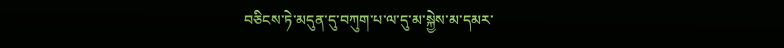བཅིངས་ཏེ་མདུན་དུ་བཀུག་པ་ལ་དུ་མ་སྐྱེས་མ་དམར་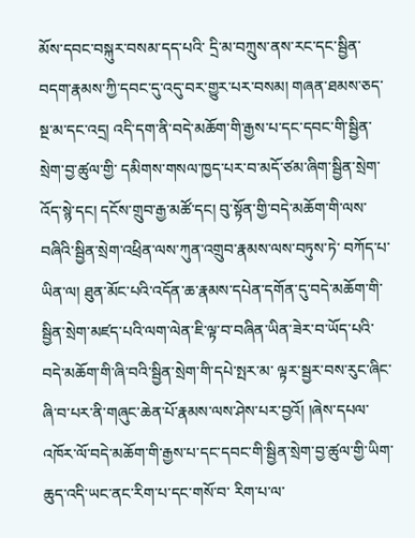མོས་དབང་བསྐུར་བསམ་དད་པའི་ དྲི་མ་བཀྲུས་ནས་རང་དང་སྦྱིན་བདག་རྣམས་ཀྱི་དབང་དུ་འདུ་བར་གྱུར་པར་བསམ། གཞན་ཐམས་ཅད་སྔ་མ་དང་འདྲ། འདི་དག་ནི་བདེ་མཆོག་གི་རྒྱས་པ་དང་དབང་གི་སྦྱིན་སྲེག་བྱ་ཚུལ་གྱི་ དམིགས་གསལ་ཁྱད་པར་བ་མདོ་ཙམ་ཞིག་སྦྱིན་སྲེག་འོད་སྙེ་དང། དངོས་གྲུབ་རྒྱ་མཚོ་དང། བུ་སྟོན་གྱི་བདེ་མཆོག་གི་ལས་བཞིའི་སྦྱིན་སྲེག་འཕྲིན་ལས་ཀུན་འགྲུབ་རྣམས་ལས་བཏུས་ཏེ་ བཀོད་པ་ཡིན་ལ། ཐུན་མོང་པའི་འདོན་ཆ་རྣམས་དཔེན་དགོན་དུ་བདེ་མཆོག་གི་སྦྱིན་སྲེག་མཛད་པའི་ལག་ལེན་ཇི་ལྟ་བ་བཞིན་ཡིན་ཟེར་བ་ཡོད་པའི་བདེ་མཆོག་གི་ཞི་བའི་སྦྱིན་སྲེག་གི་དཔེ་སྤར་མ་ ལྟར་སྦྱར་བས་རུང་ཞིང་ཞི་བ་པར་ནི་གཞུང་ཆེན་པོ་རྣམས་ལས་ཤེས་པར་བྱའོ། །ཞེས་དཔལ་འཁོར་ལོ་བདེ་མཆོག་གི་རྒྱས་པ་དང་དབང་གི་སྦྱིན་སྲེག་བྱ་ཚུལ་གྱི་ཡིག་ཆུད་འདི་ཡང་ནང་རིག་པ་དང་གསོ་བ་ རིག་པ་ལ་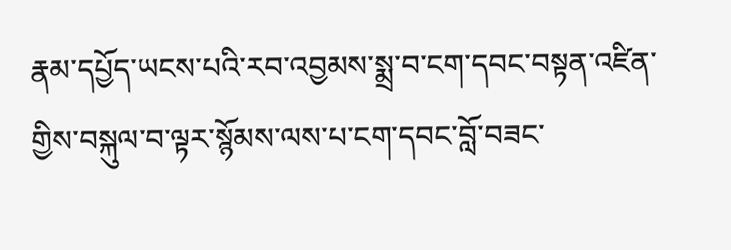རྣམ་དཔྱོད་ཡངས་པའི་རབ་འབྱམས་སྨྲ་བ་ངག་དབང་བསྟན་འཛིན་གྱིས་བསྐུལ་བ་ལྟར་སྙོམས་ལས་པ་ངག་དབང་བློ་བཟང་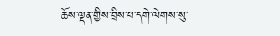ཆོས་ལྡན་གྱིས་བྲིས་པ་དགེ་ལེགས་སུ་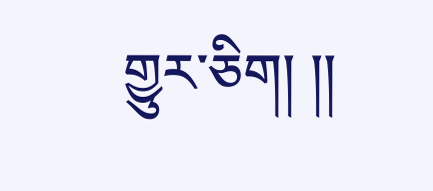གྱུར་ཅིག། །།